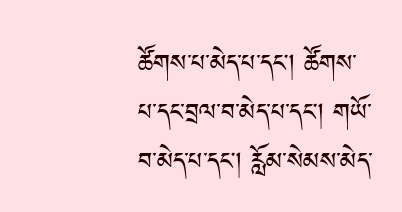ཚོགས་པ་མེད་པ་དང། ཚོགས་ པ་དང་བྲལ་བ་མེད་པ་དང། གཡོ་བ་མེད་པ་དང། རློམ་སེམས་མེད་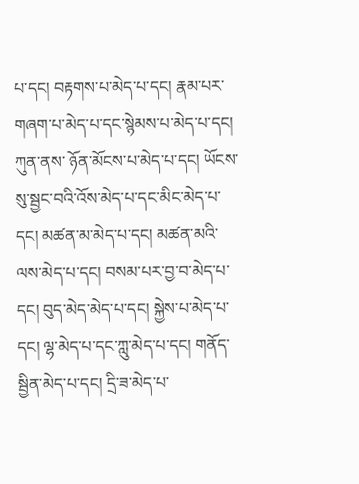པ་དང། བརྟགས་པ་མེད་པ་དང། རྣམ་པར་གཞག་པ་མེད་པ་དང་སྙེམས་པ་མེད་པ་དང། ཀུན་ནས་ ཉོན་མོངས་པ་མེད་པ་དང། ཡོངས་སུ་སྦྱང་བའི་འོས་མེད་པ་དང་མིང་མེད་པ་དང། མཚན་མ་མེད་པ་དང། མཚན་མའི་ལས་མེད་པ་དང། བསམ་པར་བྱ་བ་མེད་པ་ དང། བུད་མེད་མེད་པ་དང། སྐྱེས་པ་མེད་པ་དང། ལྷ་མེད་པ་དང་ཀླུ་མེད་པ་དང། གནོད་སྦྱིན་མེད་པ་དང། དྲི་ཟ་མེད་པ་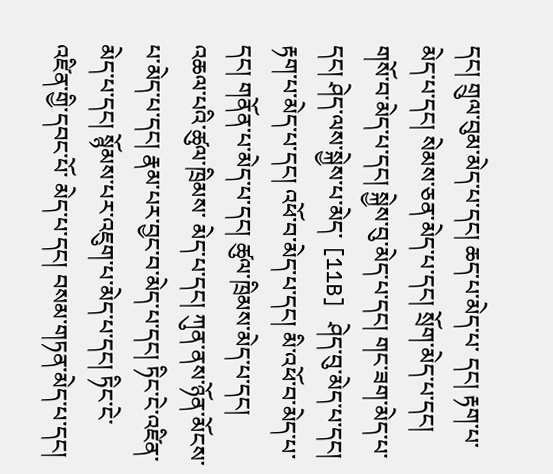དང། གྲུལ་བུམ་མེད་པ་དང། ཆད་པ་མེད་པ་ དང། རྟག་པ་མེད་པ་དང། སེམས་ཅན་མེད་པ་དང། སྲོག་མེད་པ་དང། གསོ་བ་མེད་པ་དང། སྐྱེས་བུ་མེད་པ་དང། གང་ཟག་མེད་པ་དང། ཤེད་ལས་སྐྱེས་པ་མེད་ [11B] ཤེད་བུ་མེད་པ་དང། རྟག་པ་མེད་པ་དང། འཕོ་བ་མེད་པ་དང། མི་འཕོ་བ་མེད་པ་དང། གནོན་པ་མེད་པ་དང། ཚུལ་ཁྲིམས་མེད་པ་དང། འཆལ་པའི་ཚུལ་ཁྲིམས་ མེད་པ་དང། ཀུན་ནས་ཉོན་མོངས་པ་མེད་པ་དང། རྣམ་པར་བྱང་བ་མེད་པ་དང། ཏིང་ངེ་འཛིན་མེད་པ་དང། སྙོམས་པར་འཇུག་པ་མེད་པ་དང། ཏིང་ངེ་འཛིན་གྱི་དབང་པོ་ མེད་པ་དང། བསམ་གཏན་མེད་པ་དང།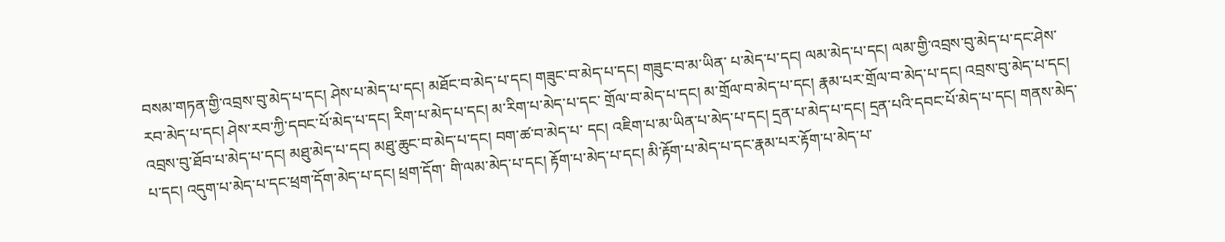བསམ་གཏན་གྱི་འབྲས་བུ་མེད་པ་དང། ཤེས་པ་མེད་པ་དང། མཐོང་བ་མེད་པ་དང། གཟུང་བ་མེད་པ་དང། གཟུང་བ་མ་ཡིན་ པ་མེད་པ་དང། ལམ་མེད་པ་དང། ལམ་གྱི་འབྲས་བུ་མེད་པ་དང་ཤེས་རབ་མེད་པ་དང། ཤེས་རབ་ཀྱི་དབང་པོ་མེད་པ་དང། རིག་པ་མེད་པ་དང། མ་རིག་པ་མེད་པ་དང་ གྲོལ་བ་མེད་པ་དང། མ་གྲོལ་བ་མེད་པ་དང། རྣམ་པར་གྲོལ་བ་མེད་པ་དང། འབྲས་བུ་མེད་པ་དང། འབྲས་བུ་ཐོབ་པ་མེད་པ་དང། མཐུ་མེད་པ་དང། མཐུ་ཆུང་བ་མེད་པ་དང། བག་ཚ་བ་མེད་པ་ དང། འཇིག་པ་མ་ཡིན་པ་མེད་པ་དང། དྲན་པ་མེད་པ་དང། དྲན་པའི་དབང་པོ་མེད་པ་དང། གནས་མེད་པ་དང། འདུག་པ་མེད་པ་དང་ཕྲག་དོག་མེད་པ་དང། ཕྲག་དོག་ གི་ལམ་མེད་པ་དང། རྟོག་པ་མེད་པ་དང། མི་རྟོག་པ་མེད་པ་དང་རྣམ་པར་རྟོག་པ་མེད་པ་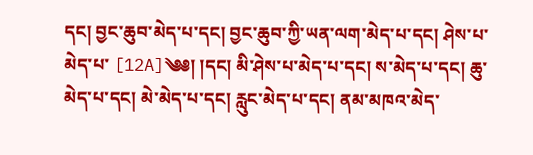དང། བྱང་ཆུབ་མེད་པ་དང། བྱང་ཆུབ་ཀྱི་ཡན་ལག་མེད་པ་དང། ཤེས་པ་མེད་པ་ [12A]༄༅། །དང། མི་ཤེས་པ་མེད་པ་དང། ས་མེད་པ་དང། ཆུ་མེད་པ་དང། མེ་མེད་པ་དང། རླུང་མེད་པ་དང། ནམ་མཁའ་མེད་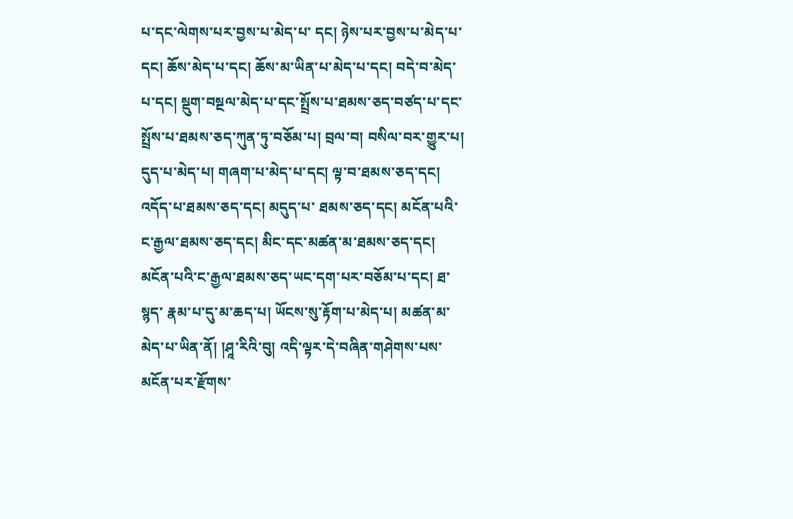པ་དང་ལེགས་པར་བྱས་པ་མེད་པ་ དང། ཉེས་པར་བྱས་པ་མེད་པ་དང། ཆོས་མེད་པ་དང། ཆོས་མ་ཡིན་པ་མེད་པ་དང། བདེ་བ་མེད་པ་དང། སྡུག་བསྔལ་མེད་པ་དང་སྤྲོས་པ་ཐམས་ཅད་བཙད་པ་དང་ སྤྲོས་པ་ཐམས་ཅད་ཀུན་ཏུ་བཅོམ་པ། བྲལ་བ། བསིལ་བར་གྱུར་པ། དུད་པ་མེད་པ། གཞག་པ་མེད་པ་དང། ལྟ་བ་ཐམས་ཅད་དང། འདོད་པ་ཐམས་ཅད་དང། མདུད་པ་ ཐམས་ཅད་དང། མངོན་པའི་ང་རྒྱལ་ཐམས་ཅད་དང། མིང་དང་མཚན་མ་ཐམས་ཅད་དང། མངོན་པའི་ང་རྒྱལ་ཐམས་ཅད་ཡང་དག་པར་བཅོམ་པ་དང། ཐ་སྙད་ རྣམ་པ་དུ་མ་ཆད་པ། ཡོངས་སུ་རྟོག་པ་མེད་པ། མཚན་མ་མེད་པ་ཡིན་ནོ། །ཤཱ་རིའི་བུ། འདི་ལྟར་དེ་བཞིན་གཤེགས་པས་མངོན་པར་རྫོགས་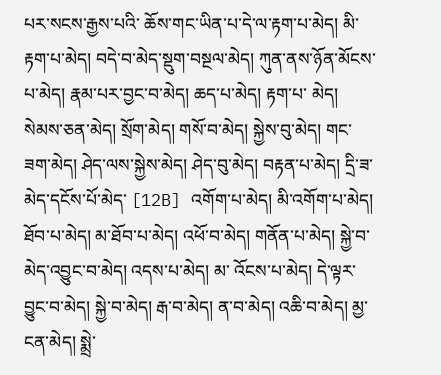པར་སངས་རྒྱས་པའི་ ཆོས་གང་ཡིན་པ་དེ་ལ་རྟག་པ་མེད། མི་རྟག་པ་མེད། བདེ་བ་མེད་སྡུག་བསྔལ་མེད། ཀུན་ནས་ཉོན་མོངས་པ་མེད། རྣམ་པར་བྱང་བ་མེད། ཆད་པ་མེད། རྟག་པ་ མེད། སེམས་ཅན་མེད། སྲོག་མེད། གསོ་བ་མེད། སྐྱེས་བུ་མེད། གང་ཟག་མེད། ཤེད་ལས་སྐྱེས་མེད། ཤེད་བུ་མེད། བརྟན་པ་མེད། དྲི་ཟ་མེད་དངོས་པོ་མེད་ [12B] འགོག་པ་མེད། མི་འགོག་པ་མེད། ཐོབ་པ་མེད། མ་ཐོབ་པ་མེད། འཕོ་བ་མེད། གནོན་པ་མེད། སྐྱེ་བ་མེད་འབྱུང་བ་མེད། འདས་པ་མེད། མ་ འོངས་པ་མེད། དེ་ལྟར་བྱུང་བ་མེད། སྐྱེ་བ་མེད། རྒ་བ་མེད། ན་བ་མེད། འཆི་བ་མེད། མྱ་ངན་མེད། སྨྲེ་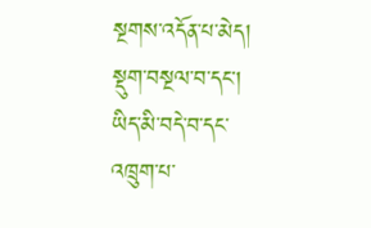སྔགས་འདོན་པ་མེད། སྡུག་བསྔལ་བ་དང། ཡིད་མི་བདེ་བ་དང་ འཁྲུག་པ་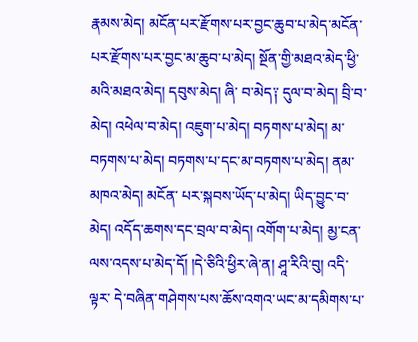རྣམས་མེད། མངོན་པར་རྫོགས་པར་བྱང་ཆུབ་པ་མེད་མངོན་པར་རྫོགས་པར་བྱང་མ་ཆུབ་པ་མེད། སྔོན་གྱི་མཐའ་མེད་ཕྱི་མའི་མཐའ་མེད། དབུས་མེད། ཞི་ བ་མེད༑ དུལ་བ་མེད། བྲི་བ་མེད། འཕེལ་བ་མེད། འཇུག་པ་མེད། བཏགས་པ་མེད། མ་བཏགས་པ་མེད། བཏགས་པ་དང་མ་བཏགས་པ་མེད། ནམ་མཁའ་མེད། མངོན་ པར་སྐབས་ཡོད་པ་མེད། ཡིད་བྱུང་བ་མེད། འདོད་ཆགས་དང་བྲལ་བ་མེད། འགོག་པ་མེད། མྱ་ངན་ལས་འདས་པ་མེད་དོ། །དེ་ཅིའི་ཕྱིར་ཞེ་ན། ཤཱ་རིའི་བུ། འདི་ལྟར་ དེ་བཞིན་གཤེགས་པས་ཆོས་འགའ་ཡང་མ་དམིགས་པ་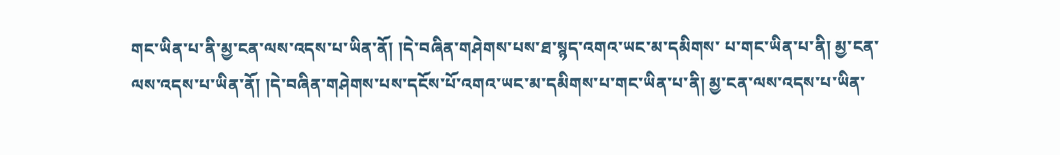གང་ཡིན་པ་ནི་མྱ་ངན་ལས་འདས་པ་ཡིན་ནོ། །དེ་བཞིན་གཤེགས་པས་ཐ་སྙད་འགའ་ཡང་མ་དམིགས་ པ་གང་ཡིན་པ་ནི། མྱ་ངན་ལས་འདས་པ་ཡིན་ནོ། །དེ་བཞིན་གཤེགས་པས་དངོས་པོ་འགའ་ཡང་མ་དམིགས་པ་གང་ཡིན་པ་ནི། མྱ་ངན་ལས་འདས་པ་ཡིན་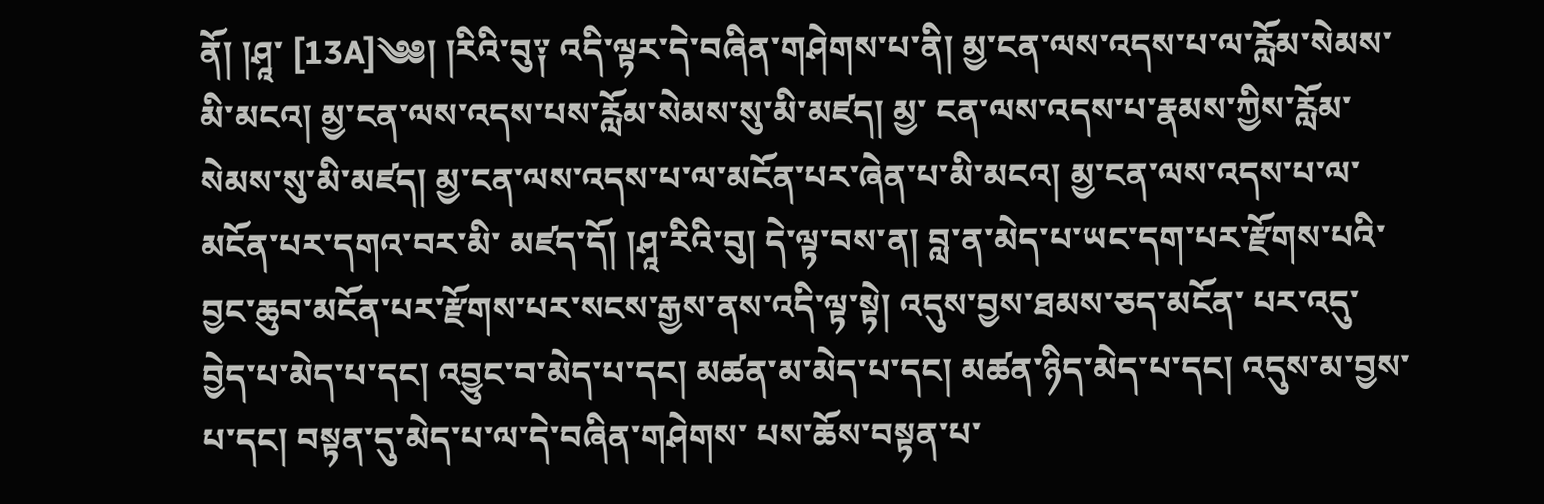ནོ། །ཤཱ་ [13A]༄༅། །རིའི་བུ༑ འདི་ལྟར་དེ་བཞིན་གཤེགས་པ་ནི། མྱ་ངན་ལས་འདས་པ་ལ་རློམ་སེམས་མི་མངའ། མྱ་ངན་ལས་འདས་པས་རློམ་སེམས་སུ་མི་མཛད། མྱ་ ངན་ལས་འདས་པ་རྣམས་ཀྱིས་རློམ་སེམས་སུ་མི་མཛད། མྱ་ངན་ལས་འདས་པ་ལ་མངོན་པར་ཞེན་པ་མི་མངའ། མྱ་ངན་ལས་འདས་པ་ལ་མངོན་པར་དགའ་བར་མི་ མཛད་དོ། །ཤཱ་རིའི་བུ། དེ་ལྟ་བས་ན། བླ་ན་མེད་པ་ཡང་དག་པར་རྫོགས་པའི་བྱང་ཆུབ་མངོན་པར་རྫོགས་པར་སངས་རྒྱས་ནས་འདི་ལྟ་སྟེ། འདུས་བྱས་ཐམས་ཅད་མངོན་ པར་འདུ་བྱེད་པ་མེད་པ་དང། འབྱུང་བ་མེད་པ་དང། མཚན་མ་མེད་པ་དང། མཚན་ཉིད་མེད་པ་དང། འདུས་མ་བྱས་པ་དང། བསྟན་དུ་མེད་པ་ལ་དེ་བཞིན་གཤེགས་ པས་ཆོས་བསྟན་པ་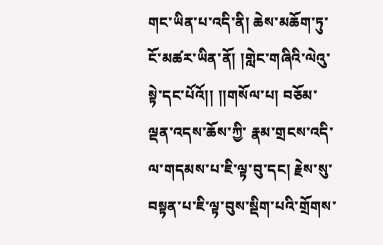གང་ཡིན་པ་འདི་ནི། ཆེས་མཆོག་ཏུ་ངོ་མཚར་ཡིན་ནོ། །གླེང་གཞིའི་ལེའུ་སྟེ་དང་པོའོ།། །།གསོལ་པ། བཅོམ་ལྡན་འདས་ཆོས་ཀྱི་ རྣམ་གྲངས་འདི་ལ་གདམས་པ་ཇི་ལྟ་བུ་དང། རྗེས་སུ་བསྟན་པ་ཇི་ལྟ་བུས་སྡིག་པའི་གྲོགས་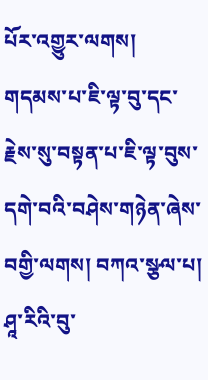པོར་འགྱུར་ལགས། གདམས་པ་ཇི་ལྟ་བུ་དང་རྗེས་སུ་བསྟན་པ་ཇི་ལྟ་བུས་ དགེ་བའི་བཤེས་གཉེན་ཞེས་བགྱི་ལགས། བཀའ་སྩལ་པ། ཤཱ་རིའི་བུ་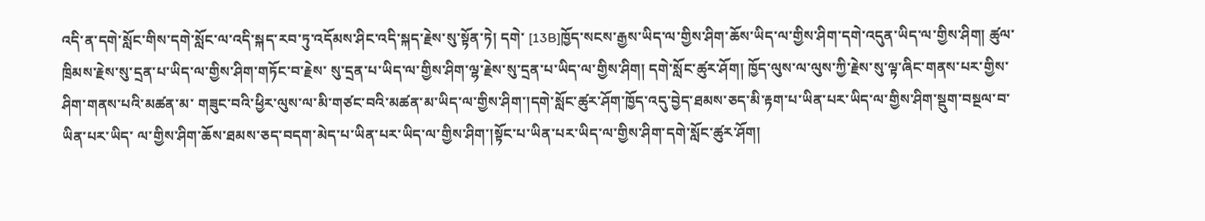འདི་ན་དགེ་སློང་གིས་དགེ་སློང་ལ་འདི་སྐད་རབ་ཏུ་འདོམས་ཤིང་འདི་སྐད་རྗེས་སུ་སྟོན་ཏེ། དགེ་ [13B]ཁྱོད་སངས་རྒྱས་ཡིད་ལ་གྱིས་ཤིག་ཆོས་ཡིད་ལ་གྱིས་ཤིག་དགེ་འདུན་ཡིད་ལ་གྱིས་ཤིག། ཚུལ་ཁྲིམས་རྗེས་སུ་དྲན་པ་ཡིད་ལ་གྱིས་ཤིག་གཏོང་བ་རྗེས་ སུ་དྲན་པ་ཡིད་ལ་གྱིས་ཤིག་ལྷ་རྗེས་སུ་དྲན་པ་ཡིད་ལ་གྱིས་ཤིག། དགེ་སློང་ཚུར་ཤོག། ཁྱོད་ལུས་ལ་ལུས་ཀྱི་རྗེས་སུ་ལྟ་ཞིང་གནས་པར་གྱིས་ཤིག་གནས་པའི་མཚན་མ་ གཟུང་བའི་ཕྱིར་ལུས་ལ་མི་གཙང་བའི་མཚན་མ་ཡིད་ལ་གྱིས་ཤིག་།དགེ་སློང་ཚུར་ཤོག་ཁྱོད་འདུ་བྱེད་ཐམས་ཅད་མི་རྟག་པ་ཡིན་པར་ཡིད་ལ་གྱིས་ཤིག་སྡུག་བསྔལ་བ་ཡིན་པར་ཡིད་ ལ་གྱིས་ཤིག་ཆོས་ཐམས་ཅད་བདག་མེད་པ་ཡིན་པར་ཡིད་ལ་གྱིས་ཤིག་།སྟོང་པ་ཡིན་པར་ཡིད་ལ་གྱིས་ཤིག་དགེ་སློང་ཚུར་ཤོག།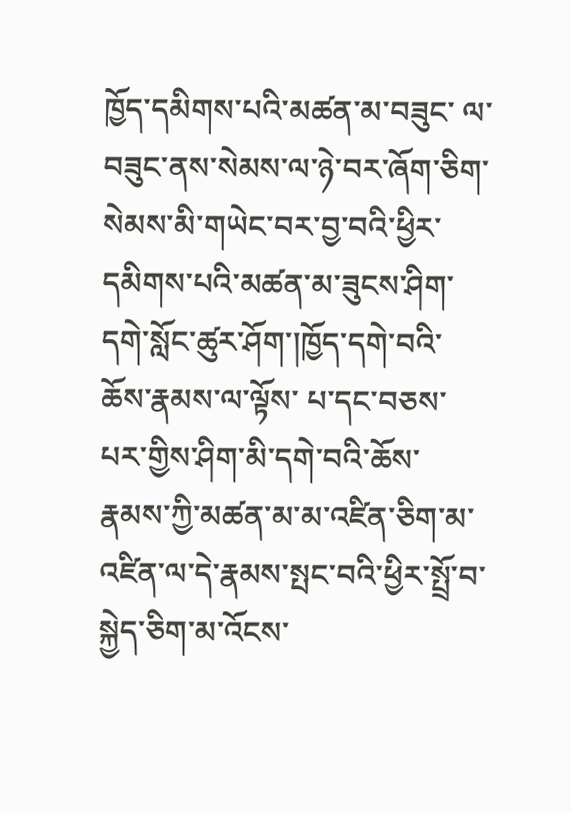ཁྱོད་དམིགས་པའི་མཚན་མ་བཟུང་ ལ་བཟུང་ནས་སེམས་ལ་ཉེ་བར་ཞོག་ཅིག་སེམས་མི་གཡེང་བར་བྱ་བའི་ཕྱིར་དམིགས་པའི་མཚན་མ་ཟུངས་ཤིག་དགེ་སློང་ཚུར་ཤོག་།ཁྱོད་དགེ་བའི་ཆོས་རྣམས་ལ་ལྟོས་ པ་དང་བཅས་པར་གྱིས་ཤིག་མི་དགེ་བའི་ཆོས་རྣམས་ཀྱི་མཚན་མ་མ་འཛིན་ཅིག་མ་འཛིན་ལ་དེ་རྣམས་སྤང་བའི་ཕྱིར་སྤྲོ་བ་སྐྱེད་ཅིག་མ་འོངས་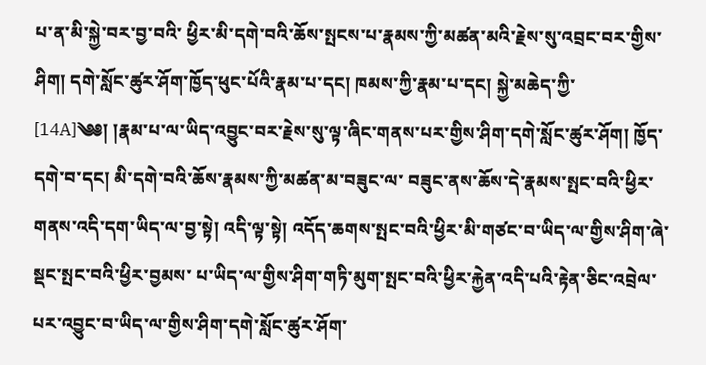པ་ན་མི་སྐྱེ་བར་བྱ་བའི་ ཕྱིར་མི་དགེ་བའི་ཆོས་སྤངས་པ་རྣམས་ཀྱི་མཚན་མའི་རྗེས་སུ་འབྲང་བར་གྱིས་ཤིག། དགེ་སློང་ཚུར་ཤོག་ཁྱོད་ཕུང་པོའི་རྣམ་པ་དང། ཁམས་ཀྱི་རྣམ་པ་དང། སྐྱེ་མཆེད་ཀྱི་ [14A]༄༅། །རྣམ་པ་ལ་ཡིད་འབྱུང་བར་རྗེས་སུ་ལྟ་ཞིང་གནས་པར་གྱིས་ཤིག་དགེ་སློང་ཚུར་ཤོག། ཁྱོད་དགེ་བ་དང། མི་དགེ་བའི་ཆོས་རྣམས་ཀྱི་མཚན་མ་བཟུང་ལ་ བཟུང་ནས་ཆོས་དེ་རྣམས་སྤང་བའི་ཕྱིར་གནས་འདི་དག་ཡིད་ལ་བྱ་སྟེ། འདི་ལྟ་སྟེ། འདོད་ཆགས་སྤང་བའི་ཕྱིར་མི་གཙང་བ་ཡིད་ལ་གྱིས་ཤིག་ཞེ་སྡང་སྤང་བའི་ཕྱིར་བྱམས་ པ་ཡིད་ལ་གྱིས་ཤིག་གཏི་མུག་སྤང་བའི་ཕྱིར་རྐྱེན་འདི་པའི་རྟེན་ཅིང་འབྲེལ་པར་འབྱུང་བ་ཡིད་ལ་གྱིས་ཤིག་དགེ་སློང་ཚུར་ཤོག་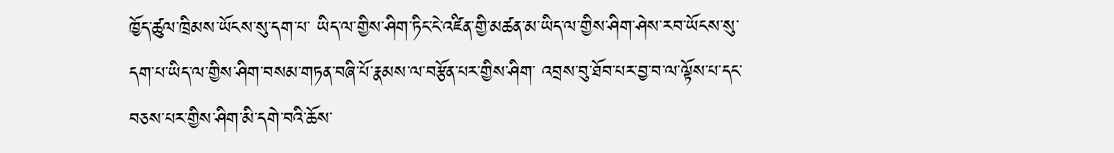ཁྱོད་ཚུལ་ཁྲིམས་ཡོངས་སུ་དག་པ་ ཡིད་ལ་གྱིས་ཤིག་ཏིང་ངེ་འཛིན་གྱི་མཚན་མ་ཡིད་ལ་གྱིས་ཤིག་ཤེས་རབ་ཡོངས་སུ་དག་པ་ཡིད་ལ་གྱིས་ཤིག་བསམ་གཏན་བཞི་པོ་རྣམས་ལ་བརྩོན་པར་གྱིས་ཤིག་ འབྲས་བུ་ཐོབ་པར་བྱ་བ་ལ་ལྟོས་པ་དང་བཅས་པར་གྱིས་ཤིག་མི་དགེ་བའི་ཆོས་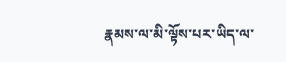རྣམས་ལ་མི་ལྟོས་པར་ཡིད་ལ་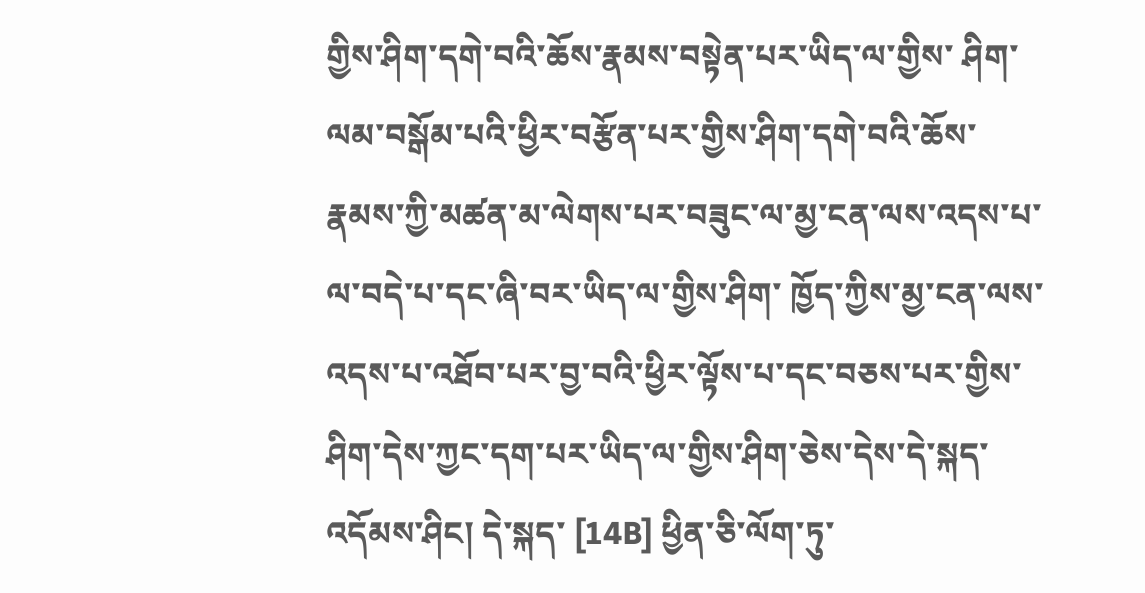གྱིས་ཤིག་དགེ་བའི་ཆོས་རྣམས་བསྟེན་པར་ཡིད་ལ་གྱིས་ ཤིག་ལམ་བསྒོམ་པའི་ཕྱིར་བརྩོན་པར་གྱིས་ཤིག་དགེ་བའི་ཆོས་རྣམས་ཀྱི་མཚན་མ་ལེགས་པར་བཟུང་ལ་མྱ་ངན་ལས་འདས་པ་ལ་བདེ་པ་དང་ཞི་བར་ཡིད་ལ་གྱིས་ཤིག་ ཁྱོད་ཀྱིས་མྱ་ངན་ལས་འདས་པ་འཐོབ་པར་བྱ་བའི་ཕྱིར་ལྟོས་པ་དང་བཅས་པར་གྱིས་ཤིག་དེས་ཀྱང་དག་པར་ཡིད་ལ་གྱིས་ཤིག་ཅེས་དེས་དེ་སྐད་འདོམས་ཤིང། དེ་སྐད་ [14B] ཕྱིན་ཅི་ལོག་ཏུ་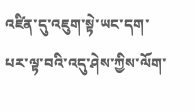འཛིན་དུ་འཇུག་སྟེ་ཡང་དག་པར་ལྟ་བའི་འདུ་ཤེས་ཀྱིས་ལོག་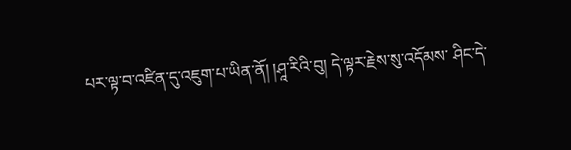པར་ལྟ་བ་འཛིན་དུ་འཇུག་པ་ཡིན་ནོ། །ཤཱ་རིའི་བུ། དེ་ལྟར་རྗེས་སུ་འདོམས་ ཤིང་དེ་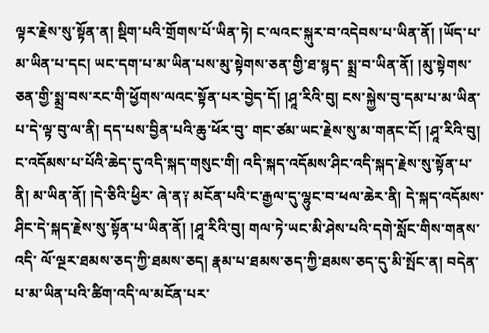ལྟར་རྗེས་སུ་སྟོན་ན། སྡིག་པའི་གྲོགས་པོ་ཡིན་ཏེ། ང་ལའང་སྐུར་བ་འདེབས་པ་ཡིན་ནོ། །ཡོད་པ་མ་ཡིན་པ་དང། ཡང་དག་པ་མ་ཡིན་པས་མུ་སྟེགས་ཅན་གྱི་ཐ་སྙད་ སྨྲ་བ་ཡིན་ནོ། །མུ་སྟེགས་ཅན་གྱི་སྨྲ་བས་རང་གི་ཕྱོགས་ལའང་སྟོན་པར་བྱེད་དོ། །ཤཱ་རིའི་བུ། ངས་སྐྱེས་བུ་དམ་པ་མ་ཡིན་པ་དེ་ལྟ་བུ་ལ་ནི། དད་པས་བྱིན་པའི་ཆུ་ཕོར་བུ་ གང་ཙམ་ཡང་རྗེས་སུ་མ་གནང་ངོ། །ཤཱ་རིའི་བུ། ང་འདོམས་པ་པོའི་ཆེད་དུ་འདི་སྐད་གསུང་གི། འདི་སྐད་འདོམས་ཤིང་འདི་སྐད་རྗེས་སུ་སྟོན་པ་ནི། མ་ཡིན་ནོ། །དེ་ཅིའི་ཕྱིར་ ཞེ་ན༑ མངོན་པའི་ང་རྒྱལ་དུ་ལྷུང་བ་ཕལ་ཆེར་ནི། དེ་སྐད་འདོམས་ཤིང་དེ་སྐད་རྗེས་སུ་སྟོན་པ་ཡིན་ནོ། །ཤཱ་རིའི་བུ། གལ་ཏེ་ཡང་མི་ཤེས་པའི་དགེ་སློང་གིས་གནས་འདི་ ལོ་ལྔར་ཐམས་ཅད་ཀྱི་ཐམས་ཅད། རྣམ་པ་ཐམས་ཅད་ཀྱི་ཐམས་ཅད་དུ་མི་སྤོང་ན། བདེན་པ་མ་ཡིན་པའི་ཚིག་འདི་ལ་མངོན་པར་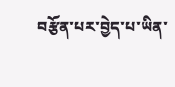བརྩོན་པར་བྱེད་པ་ཡིན་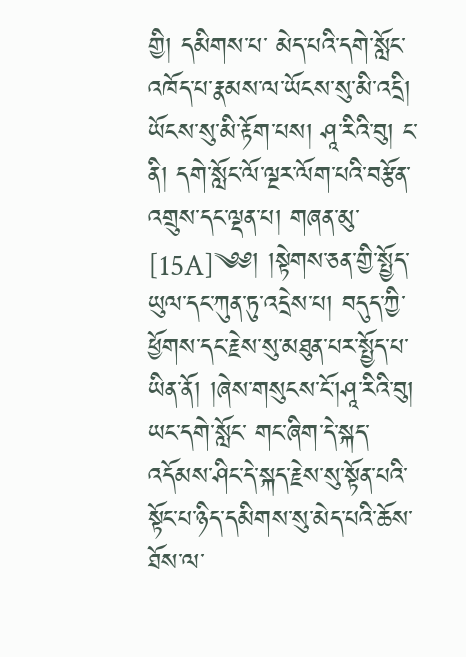གྱི། དམིགས་པ་ མེད་པའི་དགེ་སློང་འཁོད་པ་རྣམས་ལ་ཡོངས་སུ་མི་འདྲི། ཡོངས་སུ་མི་རྟོག་པས། ཤཱ་རིའི་བུ། ང་ནི། དགེ་སློང་ལོ་ལྔར་ལོག་པའི་བརྩོན་འགྲུས་དང་ལྡན་པ། གཞན་མུ་ [15A]༄༅། །སྟེགས་ཅན་གྱི་སྤྱོད་ཡུལ་དང་ཀུན་ཏུ་འདྲེས་པ། བདུད་ཀྱི་ཕྱོགས་དང་རྗེས་སུ་མཐུན་པར་སྤྱོད་པ་ཡིན་ནོ། །ཞེས་གསུངས་ངོ་།ཤཱ་རིའི་བུ། ཡང་དགེ་སློང་ གང་ཞིག་དེ་སྐད་འདོམས་ཤིང་དེ་སྐད་རྗེས་སུ་སྟོན་པའི་སྟོང་པ་ཉིད་དམིགས་སུ་མེད་པའི་ཆོས་ཐོས་ལ་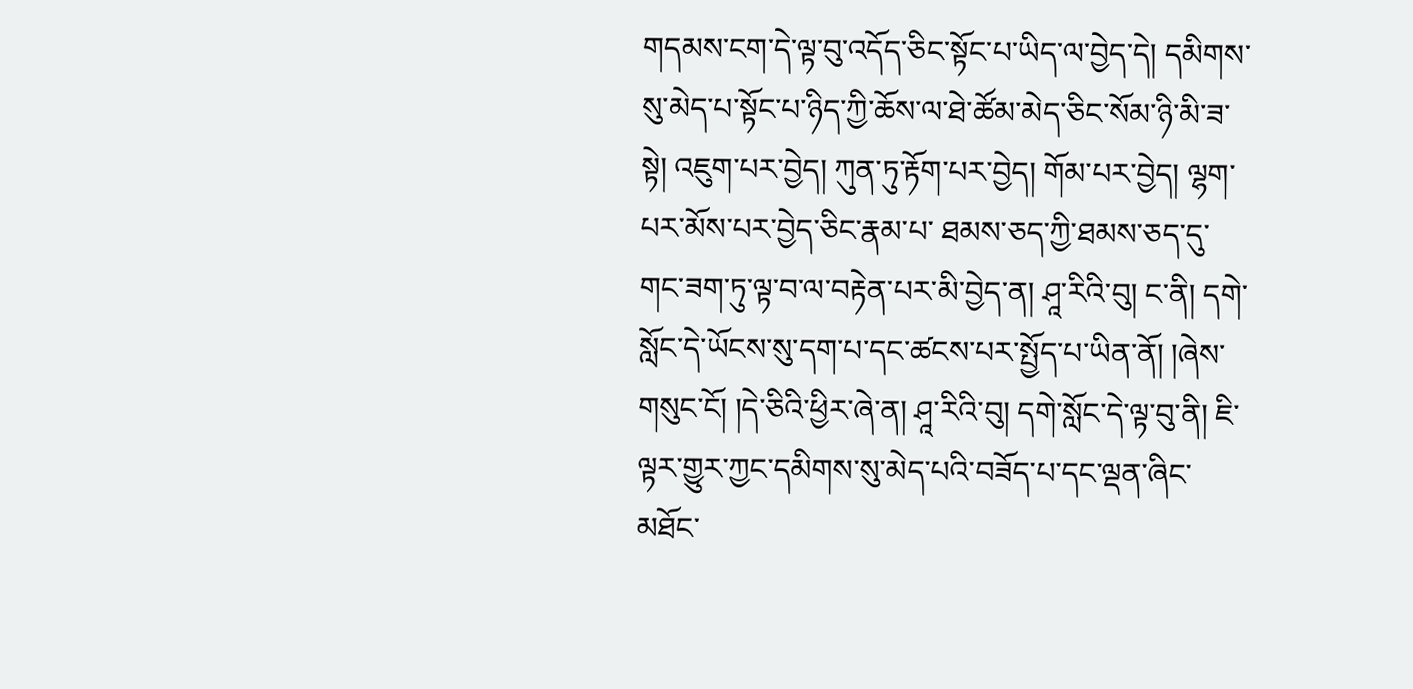གདམས་ངག་དེ་ལྟ་བུ་འདོད་ཅིང་སྟོང་པ་ཡིད་ལ་བྱེད་དེ། དམིགས་ སུ་མེད་པ་སྟོང་པ་ཉིད་ཀྱི་ཆོས་ལ་ཐེ་ཚོམ་མེད་ཅིང་སོམ་ཉི་མི་ཟ་སྟེ། འཇུག་པར་བྱེད། ཀུན་ཏུ་རྟོག་པར་བྱེད། གོམ་པར་བྱེད། ལྷག་པར་མོས་པར་བྱེད་ཅིང་རྣམ་པ་ ཐམས་ཅད་ཀྱི་ཐམས་ཅད་དུ་གང་ཟག་ཏུ་ལྟ་བ་ལ་བརྟེན་པར་མི་བྱེད་ན། ཤཱ་རིའི་བུ། ང་ནི། དགེ་སློང་དེ་ཡོངས་སུ་དག་པ་དང་ཚངས་པར་སྤྱོད་པ་ཡིན་ནོ། །ཞེས་ གསུང་ངོ། །དེ་ཅིའི་ཕྱིར་ཞེ་ན། ཤཱ་རིའི་བུ། དགེ་སློང་དེ་ལྟ་བུ་ནི། ཇི་ལྟར་གྱུར་ཀྱང་དམིགས་སུ་མེད་པའི་བཟོད་པ་དང་ལྡན་ཞིང་མཐོང་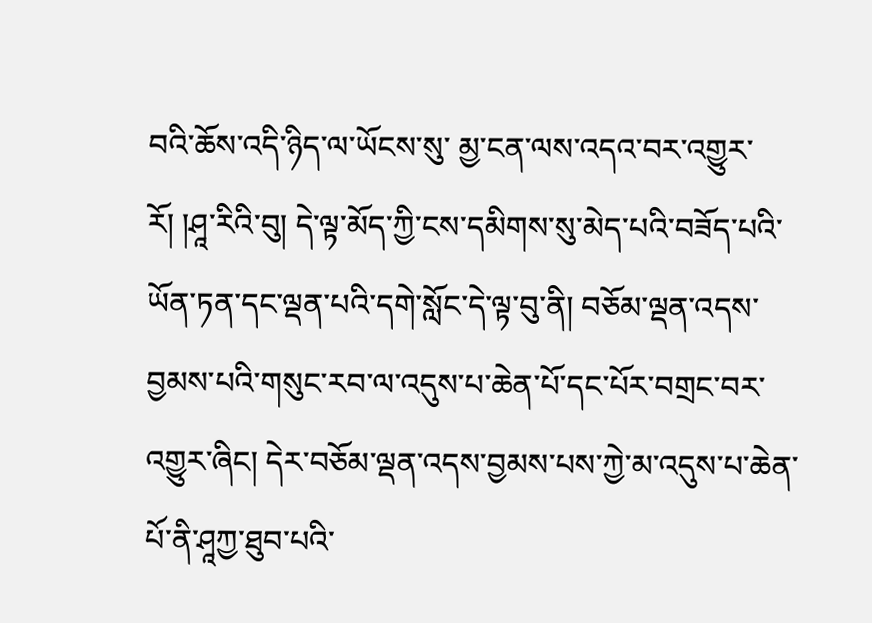བའི་ཆོས་འདི་ཉིད་ལ་ཡོངས་སུ་ མྱ་ངན་ལས་འདའ་བར་འགྱུར་རོ། །ཤཱ་རིའི་བུ། དེ་ལྟ་མོད་ཀྱི་ངས་དམིགས་སུ་མེད་པའི་བཟོད་པའི་ཡོན་ཏན་དང་ལྡན་པའི་དགེ་སློང་དེ་ལྟ་བུ་ནི། བཅོམ་ལྡན་འདས་ བྱམས་པའི་གསུང་རབ་ལ་འདུས་པ་ཆེན་པོ་དང་པོར་བགྲང་བར་འགྱུར་ཞིང། དེར་བཅོམ་ལྡན་འདས་བྱམས་པས་ཀྱེ་མ་འདུས་པ་ཆེན་པོ་ནི་ཤཱཀྱ་ཐུབ་པའི་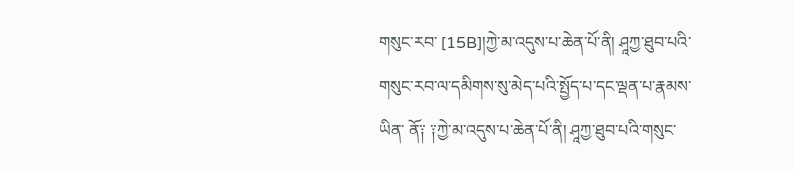གསུང་རབ་ [15B]།ཀྱེ་མ་འདུས་པ་ཆེན་པོ་ནི། ཤཱཀྱ་ཐུབ་པའི་གསུང་རབ་ལ་དམིགས་སུ་མེད་པའི་སྤྱོད་པ་དང་ལྡན་པ་རྣམས་ཡིན་ ནོ༑ ༑ཀྱེ་མ་འདུས་པ་ཆེན་པོ་ནི། ཤཱཀྱ་ཐུབ་པའི་གསུང་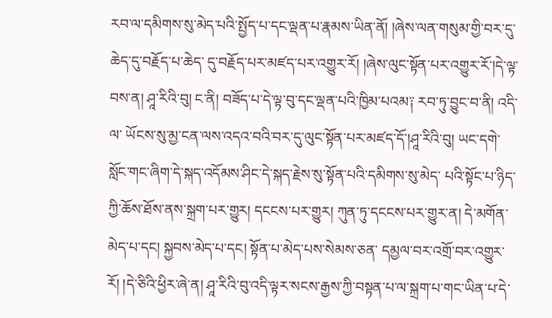རབ་ལ་དམིགས་སུ་མེད་པའི་སྤྱོད་པ་དང་ལྡན་པ་རྣམས་ཡིན་ནོ། །ཞེས་ལན་གསུམ་གྱི་བར་དུ་ཆེད་དུ་བརྗོད་པ་ཆེད་ དུ་བརྗོད་པར་མཛད་པར་འགྱུར་རོ། །ཞེས་ལུང་སྟོན་པར་འགྱུར་རོ་།དེ་ལྟ་བས་ན། ཤཱ་རིའི་བུ། ང་ནི། བཟོད་པ་དེ་ལྟ་བུ་དང་ལྡན་པའི་ཁྱིམ་པའམ༑ རབ་ཏུ་བྱུང་བ་ནི། འདི་ལ་ ཡོངས་སུ་མྱ་ངན་ལས་འདའ་བའི་བར་དུ་ལུང་སྟོན་པར་མཛད་དོ་།ཤཱ་རིའི་བུ། ཡང་དགེ་སློང་གང་ཞིག་དེ་སྐད་འདོམས་ཤིང་དེ་སྐད་རྗེས་སུ་སྟོན་པའི་དམིགས་སུ་མེད་ པའི་སྟོང་པ་ཉིད་ཀྱི་ཆོས་ཐོས་ནས་སྐྲག་པར་གྱུར། དངངས་པར་གྱུར། ཀུན་ཏུ་དངངས་པར་གྱུར་ན། དེ་མགོན་མེད་པ་དང། སྐྱབས་མེད་པ་དང། སྟོན་པ་མེད་པས་སེམས་ཅན་ དམྱལ་བར་འགྲོ་བར་འགྱུར་རོ། །དེ་ཅིའི་ཕྱིར་ཞེ་ན། ཤཱ་རིའི་བུ་འདི་ལྟར་སངས་རྒྱས་ཀྱི་བསྟན་པ་ལ་སྐྲག་པ་གང་ཡིན་པ་དེ་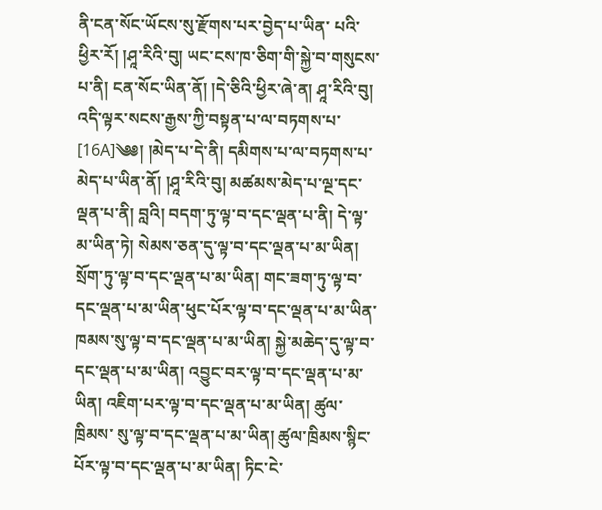ནི་ངན་སོང་ཡོངས་སུ་རྫོགས་པར་བྱེད་པ་ཡིན་ པའི་ཕྱིར་རོ། །ཤཱ་རིའི་བུ། ཡང་ངས་ཁ་ཅིག་གི་སྐྱེ་བ་གསུངས་པ་ནི། ངན་སོང་ཡིན་ནོ། །དེ་ཅིའི་ཕྱིར་ཞེ་ན། ཤཱ་རིའི་བུ། འདི་ལྟར་སངས་རྒྱས་ཀྱི་བསྟན་པ་ལ་བཏགས་པ་ [16A]༄༅། །མེད་པ་དེ་ནི། དམིགས་པ་ལ་བཏགས་པ་མེད་པ་ཡིན་ནོ། །ཤཱ་རིའི་བུ། མཚམས་མེད་པ་ལྔ་དང་ལྡན་པ་ནི། བླའི། བདག་ཏུ་ལྟ་བ་དང་ལྡན་པ་ནི། དེ་ལྟ་ མ་ཡིན་ཏེ། སེམས་ཅན་དུ་ལྟ་བ་དང་ལྡན་པ་མ་ཡིན། སྲོག་ཏུ་ལྟ་བ་དང་ལྡན་པ་མ་ཡིན། གང་ཟག་ཏུ་ལྟ་བ་དང་ལྡན་པ་མ་ཡིན་ཕུང་པོར་ལྟ་བ་དང་ལྡན་པ་མ་ཡིན་ ཁམས་སུ་ལྟ་བ་དང་ལྡན་པ་མ་ཡིན། སྐྱེ་མཆེད་དུ་ལྟ་བ་དང་ལྡན་པ་མ་ཡིན། འབྱུང་བར་ལྟ་བ་དང་ལྡན་པ་མ་ཡིན། འཇིག་པར་ལྟ་བ་དང་ལྡན་པ་མ་ཡིན། ཚུལ་ཁྲིམས་ སུ་ལྟ་བ་དང་ལྡན་པ་མ་ཡིན། ཚུལ་ཁྲིམས་སྙིང་པོར་ལྟ་བ་དང་ལྡན་པ་མ་ཡིན། ཏིང་ངེ་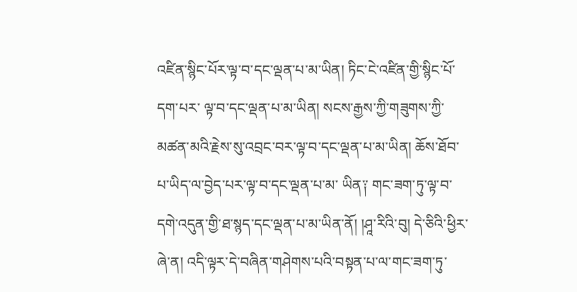འཛིན་སྙིང་པོར་ལྟ་བ་དང་ལྡན་པ་མ་ཡིན། ཏིང་ངེ་འཛིན་གྱི་སྙིང་པོ་དག་པར་ ལྟ་བ་དང་ལྡན་པ་མ་ཡིན། སངས་རྒྱས་ཀྱི་གཟུགས་ཀྱི་མཚན་མའི་རྗེས་སུ་འབྲང་བར་ལྟ་བ་དང་ལྡན་པ་མ་ཡིན། ཆོས་ཐོབ་པ་ཡིད་ལ་བྱེད་པར་ལྟ་བ་དང་ལྡན་པ་མ་ ཡིན༑ གང་ཟག་ཏུ་ལྟ་བ་དགེ་འདུན་གྱི་ཐ་སྙད་དང་ལྡན་པ་མ་ཡིན་ནོ། །ཤཱ་རིའི་བུ། དེ་ཅིའི་ཕྱིར་ཞེ་ན། འདི་ལྟར་དེ་བཞིན་གཤེགས་པའི་བསྟན་པ་ལ་གང་ཟག་ཏུ་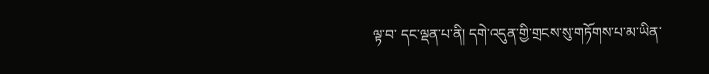ལྟ་བ་ དང་ལྡན་པ་ནི། དགེ་འདུན་གྱི་གྲངས་སུ་གཏོགས་པ་མ་ཡིན་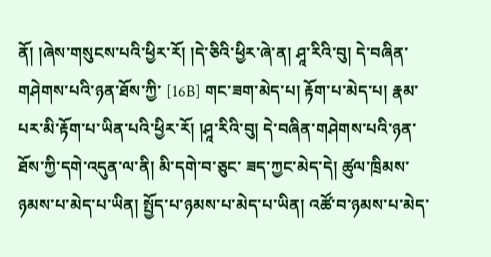ནོ། །ཞེས་གསུངས་པའི་ཕྱིར་རོ། །དེ་ཅིའི་ཕྱིར་ཞེ་ན། ཤཱ་རིའི་བུ། དེ་བཞིན་གཤེགས་པའི་ཉན་ཐོས་ཀྱི་ [16B] གང་ཟག་མེད་པ། རྟོག་པ་མེད་པ། རྣམ་པར་མི་རྟོག་པ་ཡིན་པའི་ཕྱིར་རོ། །ཤཱ་རིའི་བུ། དེ་བཞིན་གཤེགས་པའི་ཉན་ཐོས་ཀྱི་དགེ་འདུན་ལ་ནི། མི་དགེ་བ་ཅུང་ ཟད་ཀྱང་མེད་དེ། ཚུལ་ཁྲིམས་ཉམས་པ་མེད་པ་ཡིན། སྤྱོད་པ་ཉམས་པ་མེད་པ་ཡིན། འཚོ་བ་ཉམས་པ་མེད་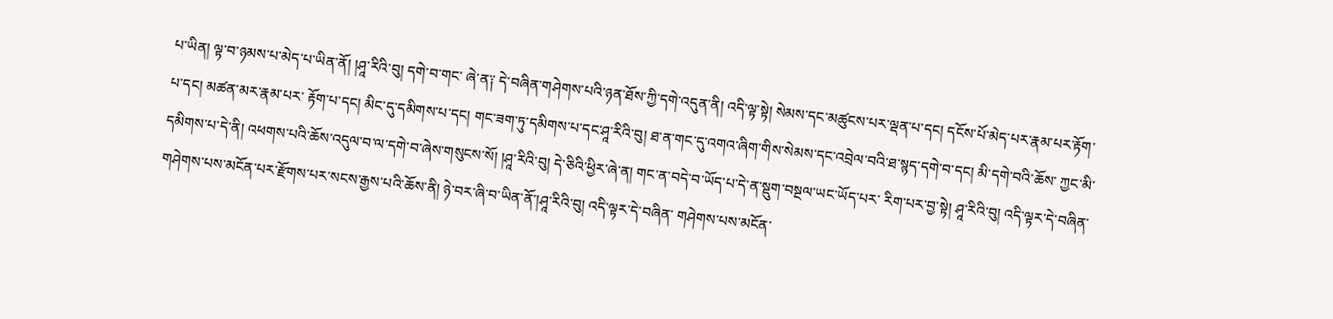པ་ཡིན། ལྟ་བ་ཉམས་པ་མེད་པ་ཡིན་ནོ། །ཤཱ་རིའི་བུ། དགེ་བ་གང་ ཞེ་ན༑ དེ་བཞིན་གཤེགས་པའི་ཉན་ཐོས་ཀྱི་དགེ་འདུན་ནི། འདི་ལྟ་སྟེ། སེམས་དང་མཚུངས་པར་ལྡན་པ་དང། དངོས་པོ་མེད་པར་རྣམ་པར་རྟོག་པ་དང། མཚན་མར་རྣམ་པར་ རྟོག་པ་དང། མིང་དུ་དམིགས་པ་དང། གང་ཟག་ཏུ་དམིགས་པ་དང་ཤཱ་རིའི་བུ། ཐ་ན་གང་དུ་འགའ་ཞིག་གིས་སེམས་དང་འབྲེལ་བའི་ཐ་སྙད་དགེ་བ་དང། མི་དགེ་བའི་ཆོས་ ཀྱང་མི་དམིགས་པ་དེ་ནི། འཕགས་པའི་ཆོས་འདུལ་བ་ལ་དགེ་བ་ཞེས་གསུངས་སོ། །ཤཱ་རིའི་བུ། དེ་ཅིའི་ཕྱིར་ཞེ་ན། གང་ན་བདེ་བ་ཡོད་པ་དེ་ན་སྡུག་བསྔལ་ཡང་ཡོད་པར་ རིག་པར་བྱ་སྟེ། ཤཱ་རིའི་བུ། འདི་ལྟར་དེ་བཞིན་གཤེགས་པས་མངོན་པར་རྫོགས་པར་སངས་རྒྱས་པའི་ཆོས་ནི། ཉེ་བར་ཞི་བ་ཡིན་ནོ་།ཤཱ་རིའི་བུ། འདི་ལྟར་དེ་བཞིན་ གཤེགས་པས་མངོན་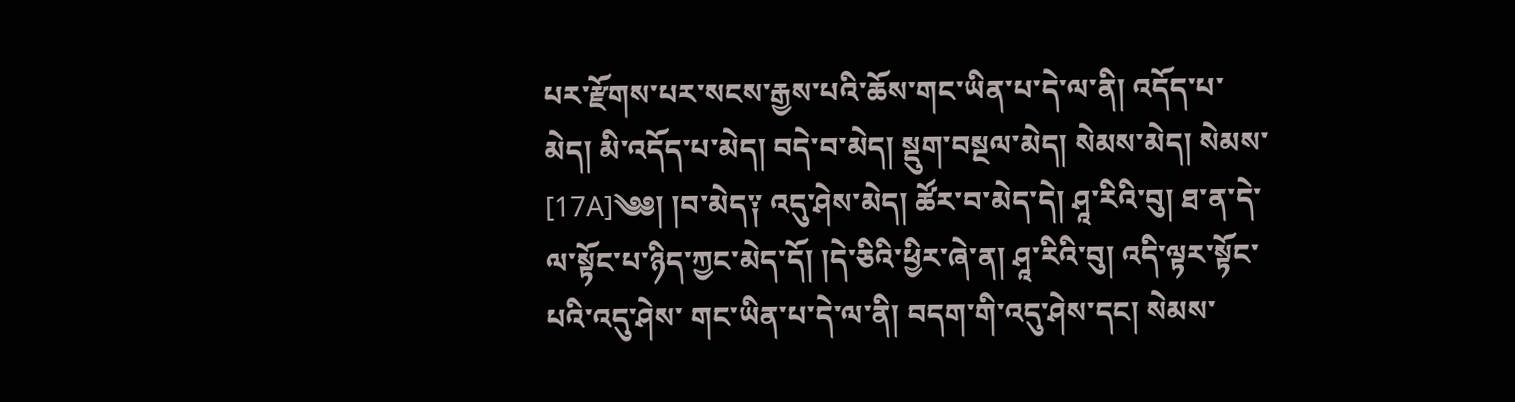པར་རྫོགས་པར་སངས་རྒྱས་པའི་ཆོས་གང་ཡིན་པ་དེ་ལ་ནི། འདོད་པ་མེད། མི་འདོད་པ་མེད། བདེ་བ་མེད། སྡུག་བསྔལ་མེད། སེམས་མེད། སེམས་ [17A]༄༅། །བ་མེད༑ འདུ་ཤེས་མེད། ཚོར་བ་མེད་དེ། ཤཱ་རིའི་བུ། ཐ་ན་དེ་ལ་སྟོང་པ་ཉིད་ཀྱང་མེད་དོ། །དེ་ཅིའི་ཕྱིར་ཞེ་ན། ཤཱ་རིའི་བུ། འདི་ལྟར་སྟོང་པའི་འདུ་ཤེས་ གང་ཡིན་པ་དེ་ལ་ནི། བདག་གི་འདུ་ཤེས་དང། སེམས་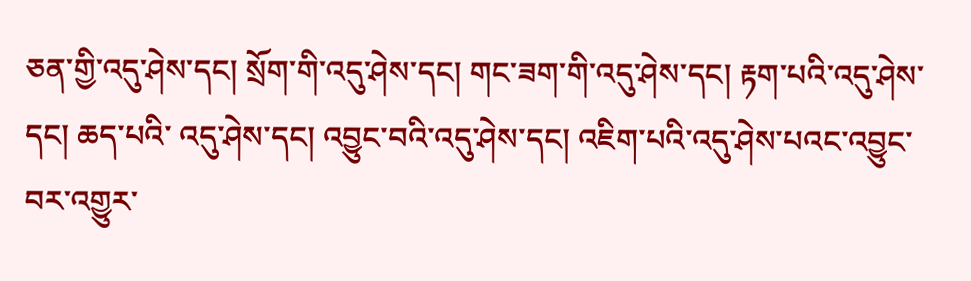ཅན་གྱི་འདུ་ཤེས་དང། སྲོག་གི་འདུ་ཤེས་དང། གང་ཟག་གི་འདུ་ཤེས་དང། རྟག་པའི་འདུ་ཤེས་དང། ཆད་པའི་ འདུ་ཤེས་དང། འབྱུང་བའི་འདུ་ཤེས་དང། འཇིག་པའི་འདུ་ཤེས་པའང་འབྱུང་བར་འགྱུར་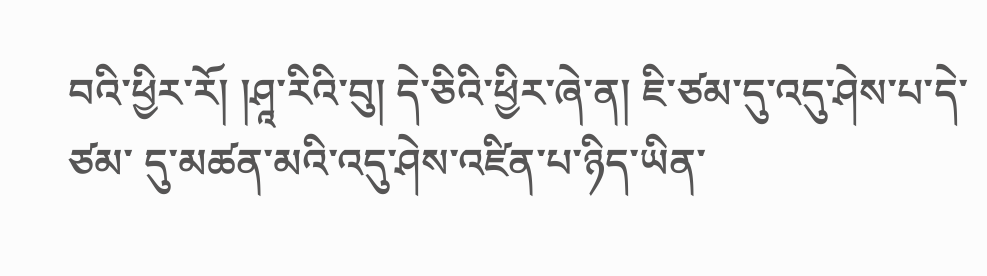བའི་ཕྱིར་རོ། །ཤཱ་རིའི་བུ། དེ་ཅིའི་ཕྱིར་ཞེ་ན། ཇི་ཙམ་དུ་འདུ་ཤེས་པ་དེ་ཙམ་ དུ་མཚན་མའི་འདུ་ཤེས་འཛིན་པ་ཉིད་ཡིན་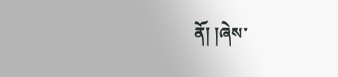ནོ། །ཞེས་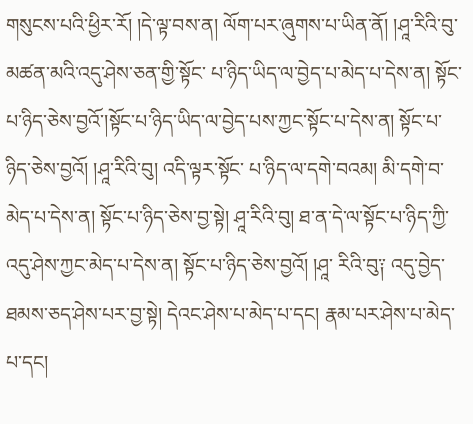གསུངས་པའི་ཕྱིར་རོ། །དེ་ལྟ་བས་ན། ལོག་པར་ཞུགས་པ་ཡིན་ནོ། །ཤཱ་རིའི་བུ་མཚན་མའི་འདུ་ཤེས་ཅན་གྱི་སྟོང་ པ་ཉིད་ཡིད་ལ་བྱེད་པ་མེད་པ་དེས་ན། སྟོང་པ་ཉིད་ཅེས་བྱའོ་།སྟོང་པ་ཉིད་ཡིད་ལ་བྱེད་པས་ཀྱང་སྟོང་པ་དེས་ན། སྟོང་པ་ཉིད་ཅེས་བྱའོ། །ཤཱ་རིའི་བུ། འདི་ལྟར་སྟོང་ པ་ཉིད་ལ་དགེ་བའམ། མི་དགེ་བ་མེད་པ་དེས་ན། སྟོང་པ་ཉིད་ཅེས་བྱ་སྟེ། ཤཱ་རིའི་བུ། ཐ་ན་དེ་ལ་སྟོང་པ་ཉིད་ཀྱི་འདུ་ཤེས་ཀྱང་མེད་པ་དེས་ན། སྟོང་པ་ཉིད་ཅེས་བྱའོ། །ཤཱ་ རིའི་བུ༑ འདུ་བྱེད་ཐམས་ཅད་ཤེས་པར་བྱ་སྟེ། དེའང་ཤེས་པ་མེད་པ་དང། རྣམ་པར་ཤེས་པ་མེད་པ་དང།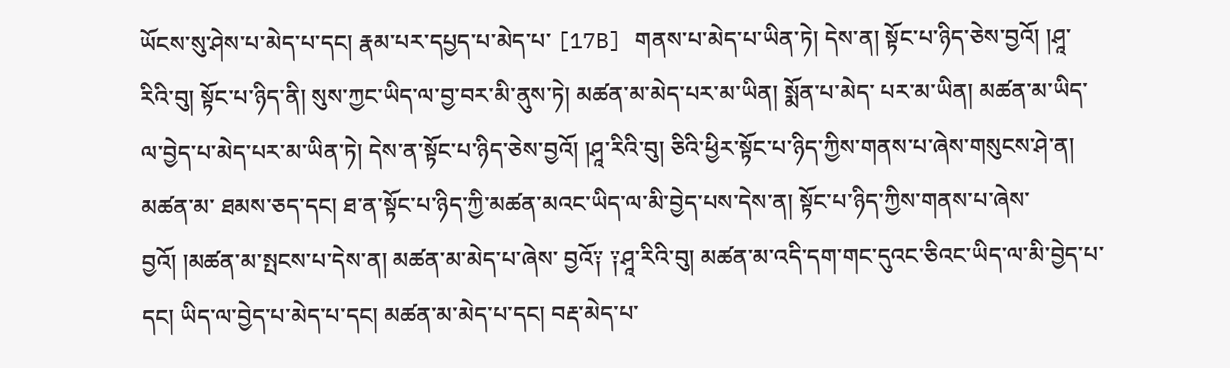ཡོངས་སུ་ཤེས་པ་མེད་པ་དང། རྣམ་པར་དཔྱད་པ་མེད་པ་ [17B] གནས་པ་མེད་པ་ཡིན་ཏེ། དེས་ན། སྟོང་པ་ཉིད་ཅེས་བྱའོ། །ཤཱ་རིའི་བུ། སྟོང་པ་ཉིད་ནི། སུས་ཀྱང་ཡིད་ལ་བྱ་བར་མི་ནུས་ཏེ། མཚན་མ་མེད་པར་མ་ཡིན། སྨོན་པ་མེད་ པར་མ་ཡིན། མཚན་མ་ཡིད་ལ་བྱེད་པ་མེད་པར་མ་ཡིན་ཏེ། དེས་ན་སྟོང་པ་ཉིད་ཅེས་བྱའོ། །ཤཱ་རིའི་བུ། ཅིའི་ཕྱིར་སྟོང་པ་ཉིད་ཀྱིས་གནས་པ་ཞེས་གསུངས་ཤེ་ན། མཚན་མ་ ཐམས་ཅད་དང། ཐ་ན་སྟོང་པ་ཉིད་ཀྱི་མཚན་མའང་ཡིད་ལ་མི་བྱེད་པས་དེས་ན། སྟོང་པ་ཉིད་ཀྱིས་གནས་པ་ཞེས་བྱའོ། །མཚན་མ་སྤངས་པ་དེས་ན། མཚན་མ་མེད་པ་ཞེས་ བྱའོ༑ ༑ཤཱ་རིའི་བུ། མཚན་མ་འདི་དག་གང་དུའང་ཅིའང་ཡིད་ལ་མི་བྱེད་པ་དང། ཡིད་ལ་བྱེད་པ་མེད་པ་དང། མཚན་མ་མེད་པ་དང། བརྡ་མེད་པ་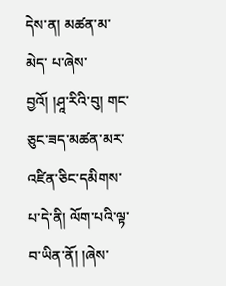དེས་ན། མཚན་མ་མེད་ པ་ཞེས་བྱའོ། །ཤཱ་རིའི་བུ། གང་ཅུང་ཟད་མཚན་མར་འཛིན་ཅིང་དམིགས་པ་དེ་ནི། ལོག་པའི་ལྟ་བ་ཡིན་ནོ། །ཞེས་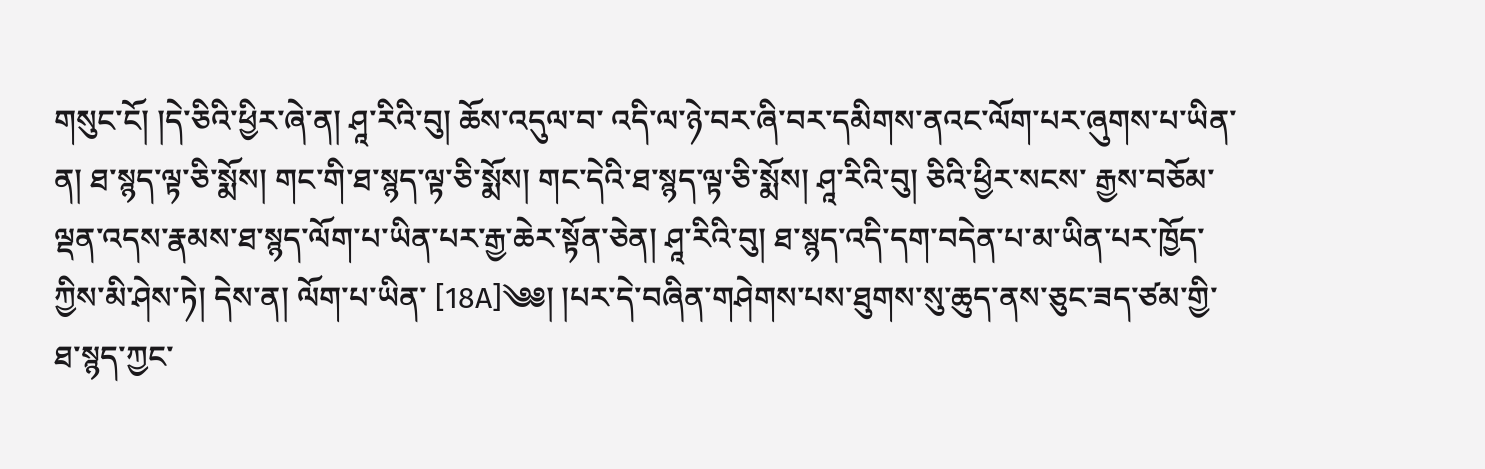གསུང་ངོ། །དེ་ཅིའི་ཕྱིར་ཞེ་ན། ཤཱ་རིའི་བུ། ཆོས་འདུལ་བ་ འདི་ལ་ཉེ་བར་ཞི་བར་དམིགས་ནའང་ལོག་པར་ཞུགས་པ་ཡིན་ན། ཐ་སྙད་ལྟ་ཅི་སྨོས། གང་གི་ཐ་སྙད་ལྟ་ཅི་སྨོས། གང་དེའི་ཐ་སྙད་ལྟ་ཅི་སྨོས། ཤཱ་རིའི་བུ། ཅིའི་ཕྱིར་སངས་ རྒྱས་བཅོམ་ལྡན་འདས་རྣམས་ཐ་སྙད་ལོག་པ་ཡིན་པར་རྒྱ་ཆེར་སྟོན་ཅེན། ཤཱ་རིའི་བུ། ཐ་སྙད་འདི་དག་བདེན་པ་མ་ཡིན་པར་ཁྱོད་ཀྱིས་མི་ཤེས་ཏེ། དེས་ན། ལོག་པ་ཡིན་ [18A]༄༅། །པར་དེ་བཞིན་གཤེགས་པས་ཐུགས་སུ་ཆུད་ནས་ཅུང་ཟད་ཙམ་གྱི་ཐ་སྙད་ཀྱང་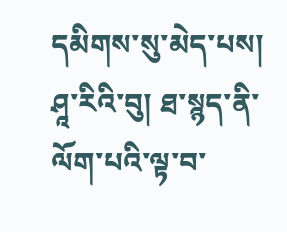དམིགས་སུ་མེད་པས། ཤཱ་རིའི་བུ། ཐ་སྙད་ནི་ལོག་པའི་ལྟ་བ་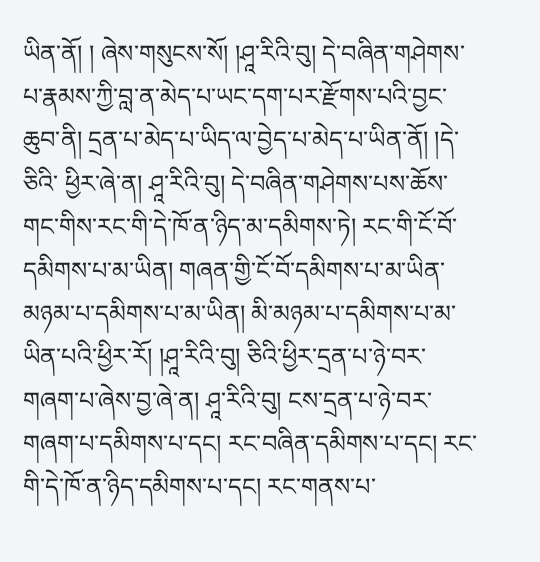ཡིན་ནོ། ། ཞེས་གསུངས་སོ། །ཤཱ་རིའི་བུ། དེ་བཞིན་གཤེགས་པ་རྣམས་ཀྱི་བླ་ན་མེད་པ་ཡང་དག་པར་རྫོགས་པའི་བྱང་ཆུབ་ནི། དྲན་པ་མེད་པ་ཡིད་ལ་བྱེད་པ་མེད་པ་ཡིན་ནོ། །དེ་ཅིའི་ ཕྱིར་ཞེ་ན། ཤཱ་རིའི་བུ། དེ་བཞིན་གཤེགས་པས་ཆོས་གང་གིས་རང་གི་དེ་ཁོ་ན་ཉིད་མ་དམིགས་ཏེ། རང་གི་ངོ་བོ་དམིགས་པ་མ་ཡིན། གཞན་གྱི་ངོ་བོ་དམིགས་པ་མ་ཡིན་ མཉམ་པ་དམིགས་པ་མ་ཡིན། མི་མཉམ་པ་དམིགས་པ་མ་ཡིན་པའི་ཕྱིར་རོ། །ཤཱ་རིའི་བུ། ཅིའི་ཕྱིར་དྲན་པ་ཉེ་བར་གཞག་པ་ཞེས་བྱ་ཞེ་ན། ཤཱ་རིའི་བུ། ངས་དྲན་པ་ཉེ་བར་ གཞག་པ་དམིགས་པ་དང། རང་བཞིན་དམིགས་པ་དང། རང་གི་དེ་ཁོ་ན་ཉིད་དམིགས་པ་དང། རང་གནས་པ་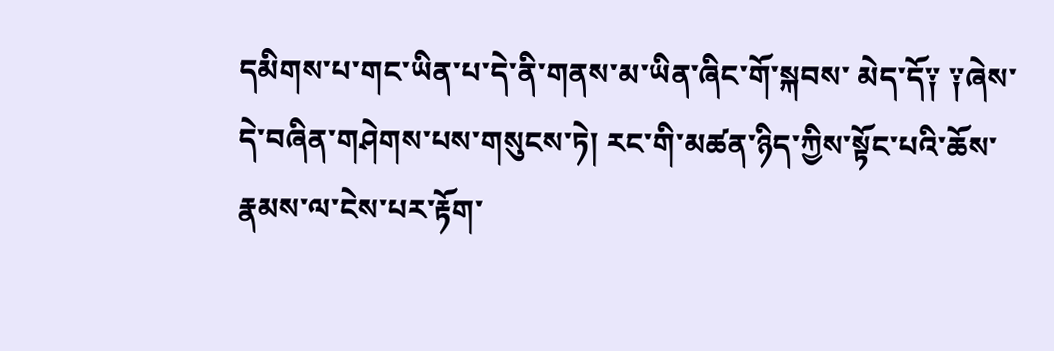དམིགས་པ་གང་ཡིན་པ་དེ་ནི་གནས་མ་ཡིན་ཞིང་གོ་སྐབས་ མེད་དོ༑ ༑ཞེས་དེ་བཞིན་གཤེགས་པས་གསུངས་ཏེ། རང་གི་མཚན་ཉིད་ཀྱིས་སྟོང་པའི་ཆོས་རྣམས་ལ་ངེས་པར་རྟོག་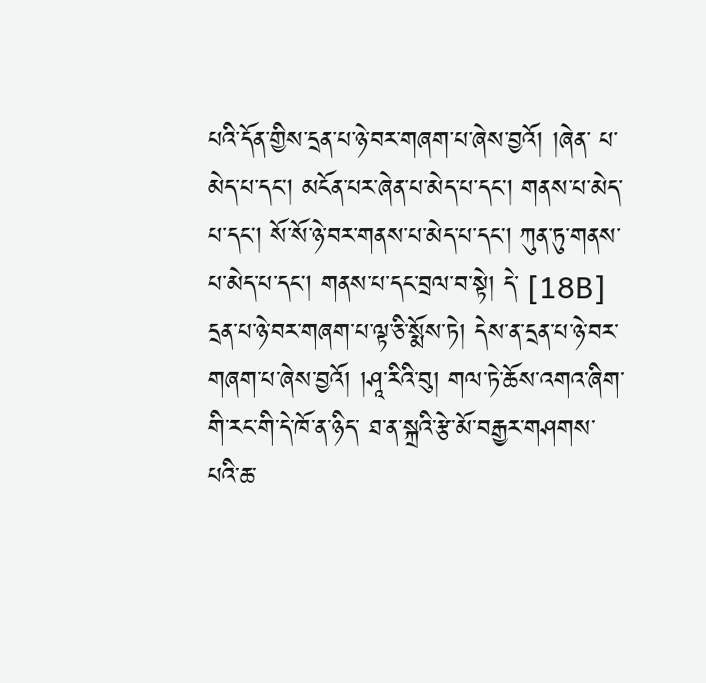པའི་དོན་གྱིས་དྲན་པ་ཉེ་བར་གཞག་པ་ཞེས་བྱའོ། །ཞེན་ པ་མེད་པ་དང། མངོན་པར་ཞེན་པ་མེད་པ་དང། གནས་པ་མེད་པ་དང། སོ་སོ་ཉེ་བར་གནས་པ་མེད་པ་དང། ཀུན་ཏུ་གནས་པ་མེད་པ་དང། གནས་པ་དང་བྲལ་བ་སྟེ། དེ་ [18B] དྲན་པ་ཉེ་བར་གཞག་པ་ལྟ་ཅི་སྨོས་ཏེ། དེས་ན་དྲན་པ་ཉེ་བར་གཞག་པ་ཞེས་བྱའོ། །ཤཱ་རིའི་བུ། གལ་ཏེ་ཆོས་འགའ་ཞིག་གི་རང་གི་དེ་ཁོ་ན་ཉིད་ ཐ་ན་སྐྲའི་རྩེ་མོ་བརྒྱར་གཤགས་པའི་ཆ་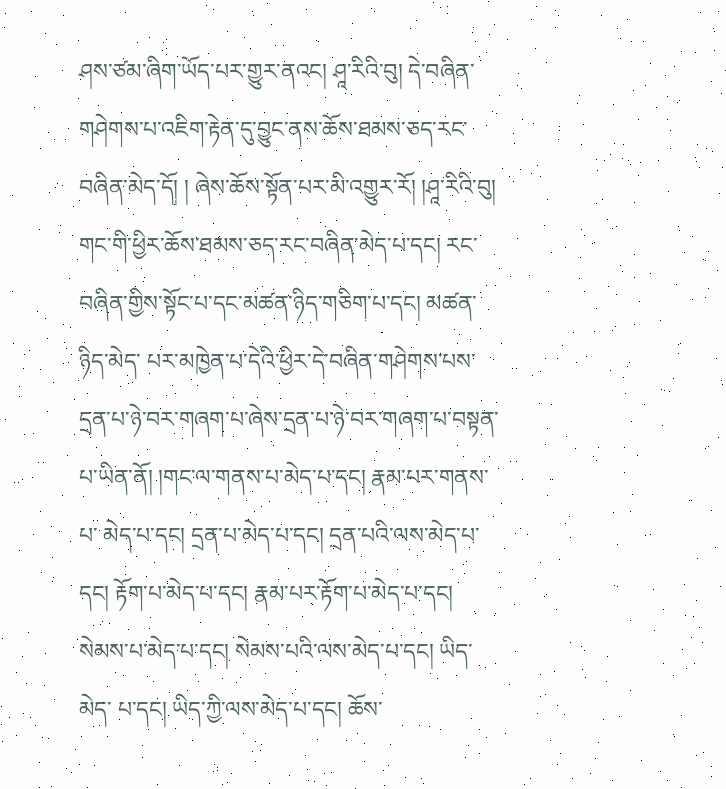ཤས་ཙམ་ཞིག་ཡོད་པར་གྱུར་ནའང། ཤཱ་རིའི་བུ། དེ་བཞིན་གཤེགས་པ་འཇིག་རྟེན་དུ་བྱུང་ནས་ཆོས་ཐམས་ཅད་རང་བཞིན་མེད་དོ། ། ཞེས་ཆོས་སྟོན་པར་མི་འགྱུར་རོ། །ཤཱ་རིའི་བུ། གང་གི་ཕྱིར་ཆོས་ཐམས་ཅད་རང་བཞིན་མེད་པ་དང། རང་བཞིན་གྱིས་སྟོང་པ་དང་མཚན་ཉིད་གཅིག་པ་དང། མཚན་ཉིད་མེད་ པར་མཁྱེན་པ་དེའི་ཕྱིར་དེ་བཞིན་གཤེགས་པས་དྲན་པ་ཉེ་བར་གཞག་པ་ཞེས་དྲན་པ་ཉེ་བར་གཞག་པ་བསྟན་པ་ཡིན་ནོ། །གང་ལ་གནས་པ་མེད་པ་དང། རྣམ་པར་གནས་པ་ མེད་པ་དང། དྲན་པ་མེད་པ་དང། དྲན་པའི་ལས་མེད་པ་དང། རྟོག་པ་མེད་པ་དང། རྣམ་པར་རྟོག་པ་མེད་པ་དང། སེམས་པ་མེད་པ་དང། སེམས་པའི་ལས་མེད་པ་དང། ཡིད་མེད་ པ་དང། ཡིད་ཀྱི་ལས་མེད་པ་དང། ཆོས་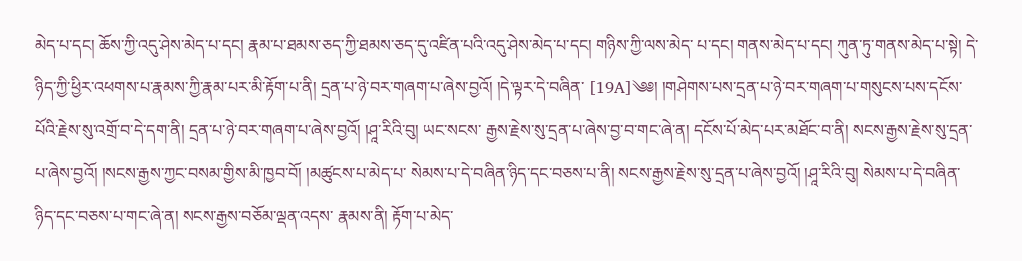མེད་པ་དང། ཆོས་ཀྱི་འདུ་ཤེས་མེད་པ་དང། རྣམ་པ་ཐམས་ཅད་ཀྱི་ཐམས་ཅད་དུ་འཛིན་པའི་འདུ་ཤེས་མེད་པ་དང། གཉིས་ཀྱི་ལས་མེད་ པ་དང། གནས་མེད་པ་དང། ཀུན་ཏུ་གནས་མེད་པ་སྟེ། དེ་ཉིད་ཀྱི་ཕྱིར་འཕགས་པ་རྣམས་ཀྱི་རྣམ་པར་མི་རྟོག་པ་ནི། དྲན་པ་ཉེ་བར་གཞག་པ་ཞེས་བྱའོ། །དེ་ལྟར་དེ་བཞིན་ [19A]༄༅། །གཤེགས་པས་དྲན་པ་ཉེ་བར་གཞག་པ་གསུངས་པས་དངོས་པོའི་རྗེས་སུ་འགྲོ་བ་དེ་དག་ནི། དྲན་པ་ཉེ་བར་གཞག་པ་ཞེས་བྱའོ། །ཤཱ་རིའི་བུ། ཡང་སངས་ རྒྱས་རྗེས་སུ་དྲན་པ་ཞེས་བྱ་བ་གང་ཞེ་ན། དངོས་པོ་མེད་པར་མཐོང་བ་ནི། སངས་རྒྱས་རྗེས་སུ་དྲན་པ་ཞེས་བྱའོ། །སངས་རྒྱས་ཀྱང་བསམ་གྱིས་མི་ཁྱབ་བོ། །མཚུངས་པ་མེད་པ་ སེམས་པ་དེ་བཞིན་ཉིད་དང་བཅས་པ་ནི། སངས་རྒྱས་རྗེས་སུ་དྲན་པ་ཞེས་བྱའོ། །ཤཱ་རིའི་བུ། སེམས་པ་དེ་བཞིན་ཉིད་དང་བཅས་པ་གང་ཞེ་ན། སངས་རྒྱས་བཅོམ་ལྡན་འདས་ རྣམས་ནི། རྟོག་པ་མེད་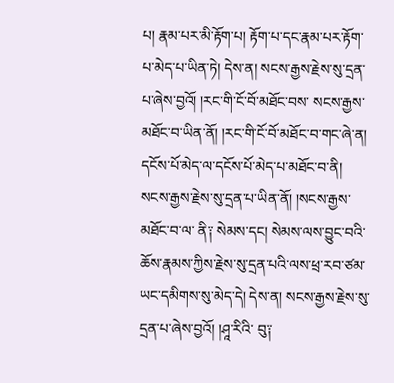པ། རྣམ་པར་མི་རྟོག་པ། རྟོག་པ་དང་རྣམ་པར་རྟོག་པ་མེད་པ་ཡིན་ཏེ། དེས་ན། སངས་རྒྱས་རྗེས་སུ་དྲན་པ་ཞེས་བྱའོ། །རང་གི་ངོ་བོ་མཐོང་བས་ སངས་རྒྱས་མཐོང་བ་ཡིན་ནོ། །རང་གི་ངོ་བོ་མཐོང་བ་གང་ཞེ་ན། དངོས་པོ་མེད་ལ་དངོས་པོ་མེད་པ་མཐོང་བ་ནི། སངས་རྒྱས་རྗེས་སུ་དྲན་པ་ཡིན་ནོ། །སངས་རྒྱས་མཐོང་བ་ལ་ ནི༑ སེམས་དང། སེམས་ལས་བྱུང་བའི་ཆོས་རྣམས་ཀྱིས་རྗེས་སུ་དྲན་པའི་ལས་ཕྲ་རབ་ཙམ་ཡང་དམིགས་སུ་མེད་དེ། དེས་ན། སངས་རྒྱས་རྗེས་སུ་དྲན་པ་ཞེས་བྱའོ། །ཤཱ་རིའི་ བུ༑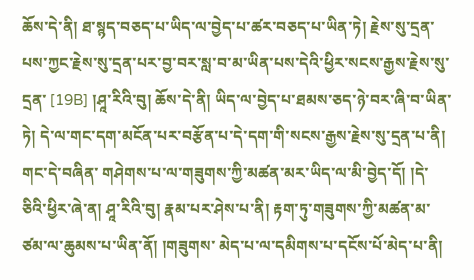ཆོས་དེ་ནི། ཐ་སྙད་བཅད་པ་ཡིད་ལ་བྱེད་པ་ཚར་བཅད་པ་ཡིན་ཏེ། རྗེས་སུ་དྲན་པས་ཀྱང་རྗེས་སུ་དྲན་པར་བྱ་བར་སླ་བ་མ་ཡིན་པས་དེའི་ཕྱིར་སངས་རྒྱས་རྗེས་སུ་དྲན་ [19B] །ཤཱ་རིའི་བུ། ཆོས་དེ་ནི། ཡིད་ལ་བྱེད་པ་ཐམས་ཅད་ཉེ་བར་ཞི་བ་ཡིན་ཏེ། དེ་ལ་གང་དག་མངོན་པར་བརྩོན་པ་དེ་དག་གི་སངས་རྒྱས་རྗེས་སུ་དྲན་པ་ནི། གང་དེ་བཞིན་ གཤེགས་པ་ལ་གཟུགས་ཀྱི་མཚན་མར་ཡིད་ལ་མི་བྱེད་དོ། །དེ་ཅིའི་ཕྱིར་ཞེ་ན། ཤཱ་རིའི་བུ། རྣམ་པར་ཤེས་པ་ནི། རྟག་ཏུ་གཟུགས་ཀྱི་མཚན་མ་ཙམ་ལ་ཆུམས་པ་ཡིན་ནོ། །གཟུགས་ མེད་པ་ལ་དམིགས་པ་དངོས་པོ་མེད་པ་ནི།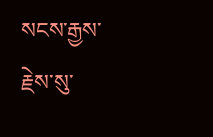སངས་རྒྱས་རྗེས་སུ་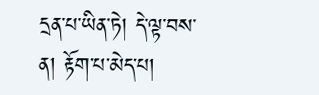དྲན་པ་ཡིན་ཏེ། དེ་ལྟ་བས་ན། རྟོག་པ་མེད་པ།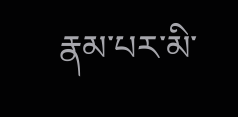རྣམ་པར་མི་